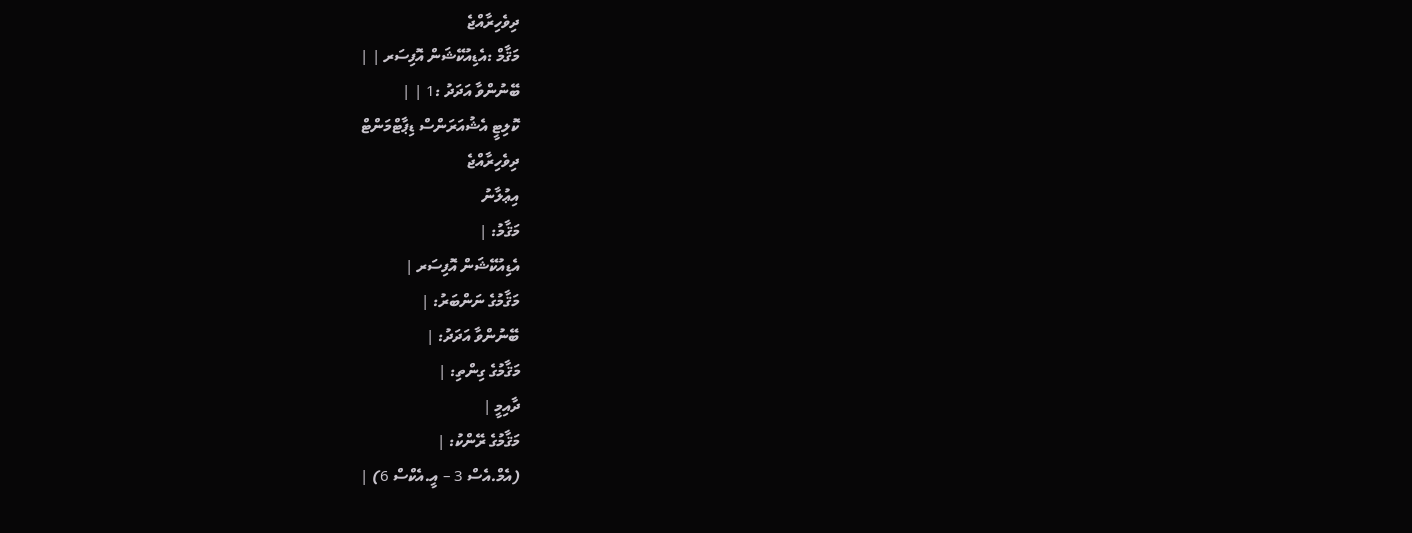ދިވެހިރާއްޖެ
މަޤާމް :އެޑިއުކޭޝަން އޮފިސަރ | |
ބޭނުންވާ އަދަދު :1 | |
ކޮލިޓީ އެޝުއަރަންސް ޑިޕާޓްމަންޓް
ދިވެހިރާއްޖެ
އިޢުލާނު
މަޤާމު: |
އެޑިއުކޭޝަން އޮފިސަރ |
މަޤާމުގެ ނަންބަރު: |
ބޭނުންވާ އަދަދު: |
މަޤާމުގެ ގިންތި: |
ދާއިމީ |
މަޤާމުގެ ރޭންކު: |
(އެމް.އެސް 3 – އީ.އެކްސް 6) |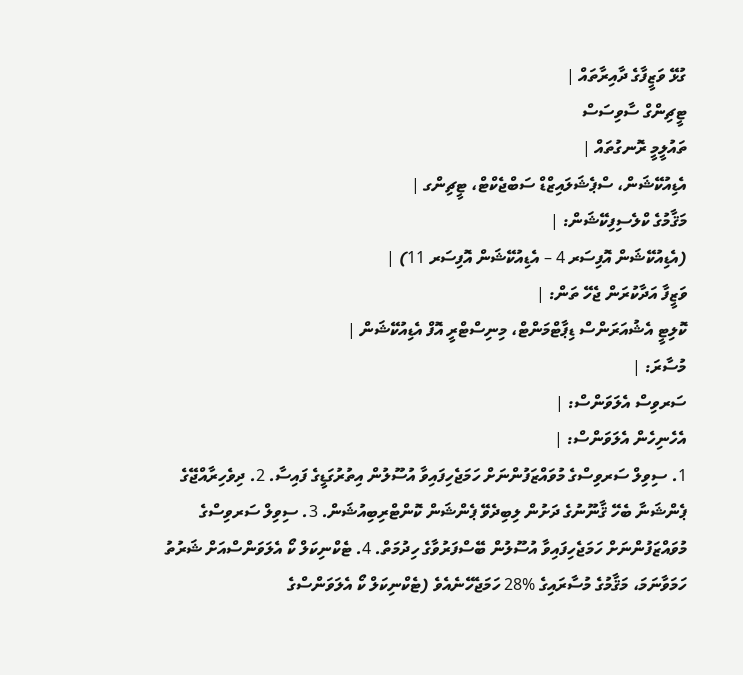ގުޅޭ ވަޒީފާގެ ދާއިރާތައް |
ޓީޗިންގް ސާވިސަސް
ތައުލީމީ ރޮނގުތައް |
އެޑިއުކޭޝަން، ސްޕެޝަލައިޒްޑް ސަބްޖެކްޓް، ޓީޗިންގ |
މަޤާމުގެ ކްލެސިފިކޭޝަން: |
(އެޑިއުކޭޝަން އޮފިސަރ 4 – އެޑިއުކޭޝަން އޮފިސަރ 11) |
ވަޒީފާ އަދާކުރަން ޖެހޭ ތަން: |
ކޮލިޓީ އެޝުއަރަންސް ޑިޕާޓްމަންޓް، މިނިސްޓްރީ އޮފް އެޑިއުކޭޝަން |
މުސާރަ: |
ސަރވިސް އެލަވަންސް: |
އެހެނިހެން އެލަވަންސް: |
1. ސިވިލް ސަރވިސްގެ މުވައްޒަފުންނަށް ހަމަޖެހިފައިވާ އުސޫލުން އިތުރުގަޑީގެ ފައިސާ. 2. ދިވެހިރާއްޖޭގެ ޕެންޝަނާ ބެހޭ ޤާނޫނުގެ ދަށުން ލިބިދެވޭ ޕެންޝަން ކޮންޓްރިބިއުޝަން. 3. ސިވިލް ސަރވިސްގެ މުވައްޒަފުންނަށް ހަމަޖެހިފައިވާ އުސޫލުން ބޭސްފަރުވާގެ ހިދުމަތް. 4. ޓެކްނިކަލް ކޯ އެލަވަންސްއަށް ޝަރުތު ހަމަވާނަމަ، މަޤާމުގެ މުސާރައިގެ %28 ހަމަޖެހޭނެއެވެ (ޓެކްނިކަލް ކޯ އެލަވަންސްގެ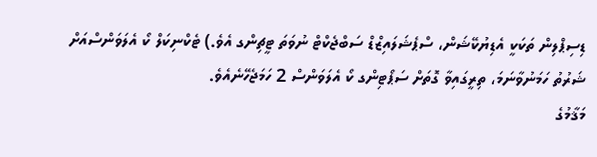ޑިސިޕްލިން ތަކަކީ އެޑިޔުކޭޝަން، ސްޕެޝަލައިޒްޑް ސަބްޖެކްޓް ނުވަތަ ޓީޗިންގ އެވެ.) ޓެކްނިކަލް ކޯ އެލަވަންސްއަށް ޝަރުތު ހަމަނުވާނަމަ، ތިރީގައިވާ ގޮތަށް ސަޕޯޓިންގ ކޯ އެލަވަންސް 2 ހަމަޖެހޭނެއެވެ.
މަޤާމުގެ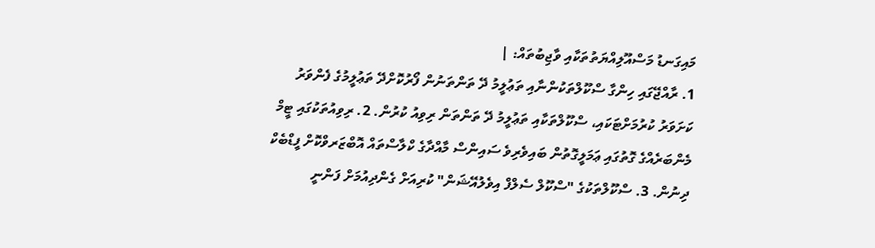މައިގަނޑު މަސްއޫލިއްޔަތުތަކާއި ވާޖިބުތައް: |
1. ރާއްޖޭގައި ހިންގާ ސްކޫލްތަކުންނާއި ތަޢުލީމު ދޭ ތަންތަނުން ފޯރުކޮށްދޭ ތަޢުލީމުގެ ފެންވަރު ކަށަވަރު ކުރުމަށްޓަކައި، ސްކޫލްތަކާއި ތަޢުލީމު ދޭ ތަންތަން ރިވިއު ކުރުން. 2. ރިވިއުތަކުގައި ޓީމް މެންބަރެއްގެ ގޮތުގައި ޢަމަލީގޮތުން ބައިވެރިވެ ސައިންސް މާއްދާގެ ކްލާސްތައް އޮބްޒަރވްކޮށް ފީޑްބެކް ދިނުން. 3. ސްކޫލްތަކުގެ "ސްކޫލް ސެލްފް އިވެލުއޭޝަން" ކުރިއަށް ގެންދިއުމަށް ފަންނީ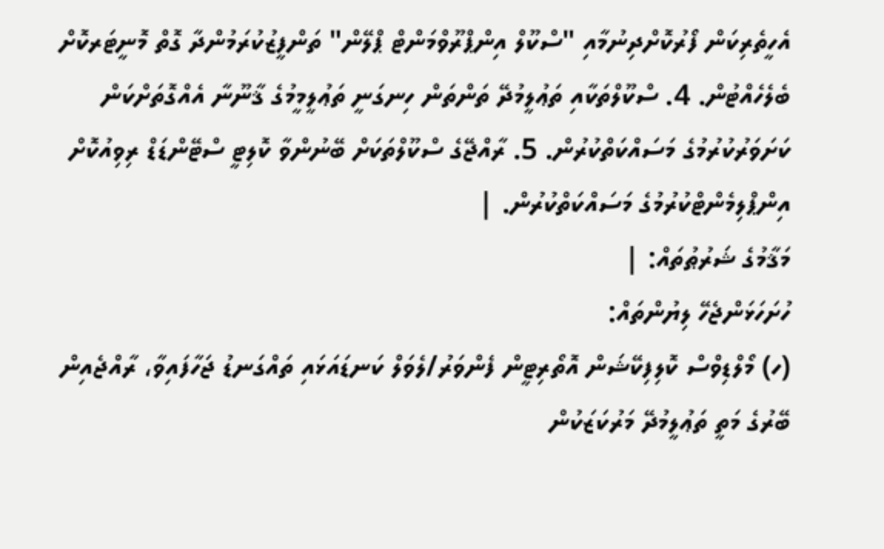އެހީތެރިކަން ފޯރުކޮށްދިނުމާއި "ސްކޫލް އިންޕްރޫވްމަންޓް ޕްލޭން" ތަންފީޒުކުރަމުންދާ ގޮތް މޮނީޓަރކޮށް ބެލެހެއްޓުން. 4. ސްކޫލްތަކާއި ތަޢުލީމުދޭ ތަންތަން ހިނގަނީ ތަޢުލީމީމުގެ ޤާނޫނާ އެއްގޮތަށްކަން ކަށަވަރުކުރުމުގެ މަސައްކަތްކުރުން. 5. ރާއްޖޭގެ ސްކޫލްތަކަށް ބޭނުންވާ ކޮލިޓީ ސްޓޭންޑަޑް ރިވިއުކޮށް އިންޕްލިމެންޓްކުރުމުގެ މަސައްކަތްކުރުން. |
މަޤާމުގެ ޝަރުޠުތައް: |
ހުށަހަޅަންޖެހޭ ލިޔުންތައް:
(ހ) މޯލްޑިވްސް ކޮލިފިކޭޝަން އޮތޯރިޓީން ފެންވަރު/ލެވަލް ކަނޑައަޅައި ތައްގަނޑު ޖަހާފައިވާ، ރާއްޖެއިން ބޭރުގެ މަތީ ތަޢުލީމުދޭ މަރުކަޒަކުން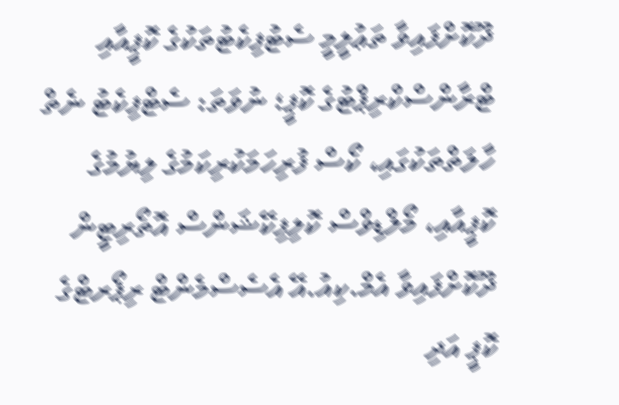ދޫކޮށްފައިވާ ތަޢުލީމީ ސެޓުފިކެޓުތަކުގެ ކޮޕީއާއި ޓްރާންސްކްރިޕްޓުގެ ކޮޕީ؛ ނުވަތަ: ސެޓްފިކެޓު ނެތް ހާލަތްތަކުގައި، ކޯސް ފުރިހަމަކުރިކަމުގެ ލިޔުމުގެ ކޮޕީއާއި، މޯލްޑިވްސް ކޮލިފިކޭޝަންސް އޮތޯރިޓީން ދޫކޮށްފައިވާ އެމް.ކިއު.އޭ އެސެސްމެންޓް ރިޕޯރޓްގެ ކޮޕީ އަދި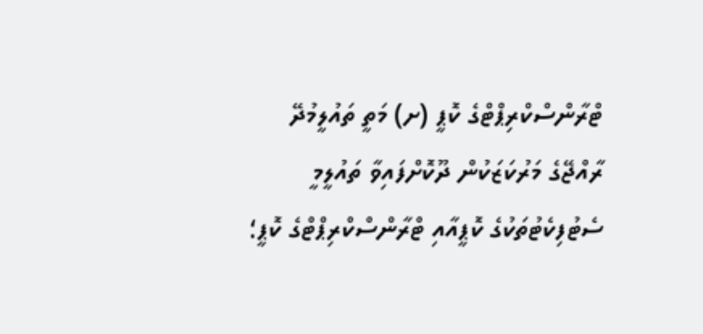ޓްރާންސްކްރިޕްޓްގެ ކޮޕީ (ށ) މަތީ ތައުލީމުދޭ ރާއްޖޭގެ މަރުކަޒަކުން ދޫކޮށްފައިވާ ތައުލީމީ ސެޓުފިކެޓުތަކުގެ ކޮޕީއާއި ޓްރާންސްކްރިޕްޓްގެ ކޮޕީ؛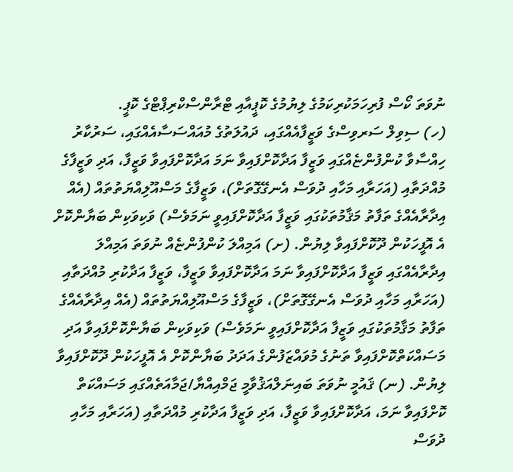ނުވަތަ ކޯސް ފުރިހަމަކުރިކަމުގެ ލިޔުމުގެ ކޮޕީއާއި ޓްރާންސްކްރިޕްޓްގެ ކޮޕީ.
(ހ) ސިވިލް ސަރވިސްގެ ވަޒީފާއެއްގައި، ދައުލަތުގެ މުއައްސަސާއެއްގައި، ސަރުކާރު ހިއްސާވާ ކުންފުންޏެއްގައި ވަޒީފާ އަދާކޮށްފައިވާ ނަމަ އަދާކޮށްފައިވާ ވަޒީފާ، އަދި ވަޒީފާގެ މުއްދަތާއި (އަހަރާއި މަހާއި ދުވަސް އެނގޭގޮތަށް)، ވަޒީފާގެ މަސްއޫލިއްޔަތުތައް (އެއް އިދާރާއެއްގެ ތަފާތު މަޤާމުތަކުގައި ވަޒީފާ އަދާކޮށްފައިވީ ނަމަވެސް) ވަކިވަކިން ބަޔާންކޮށް އެ އޮފީހަކުން ދޫކޮށްފައިވާ ލިޔުން. (ށ) އަމިއްލަ ކުންފުންޏެއް ނުވަތަ އަމިއްލަ އިދާރާއެއްގައި ވަޒީފާ އަދާކޮށްފައިވާ ނަމަ އަދާކޮށްފައިވާ ވަޒީފާ، ވަޒީފާ އަދާކުރި މުއްދަތާއި (އަހަރާއި މަހާއި ދުވަސް އެނގޭގޮތަށް)، ވަޒީފާގެ މަސްއޫލިއްޔަތުތައް (އެއް އިދާރާއެއްގެ ތަފާތު މަޤާމުތަކުގައި ވަޒީފާ އަދާކޮށްފައިވީ ނަމަވެސް) ވަކިވަކިން ބަޔާންކޮށްފައިވާ އަދި މަސައްކަތްކޮށްފައިވާ ތަނުގެ މުވައްޒަފުންގެ އަދަދު ބަޔާންކޮށް އެ އޮފީހަކުން ދޫކޮށްފައިވާ ލިޔުން. (ނ) ޤައުމީ ނުވަތަ ބައިނަލްއަޤުވާމީ ޖަމްއިއްޔާ/ޖަމާއަތެއްގައި މަސައްކަތް ކޮށްފައިވާ ނަމަ، އަދާކޮށްފައިވާ ވަޒީފާ، އަދި ވަޒީފާ އަދާކުރި މުއްދަތާއި (އަހަރާއި މަހާއި ދުވަސް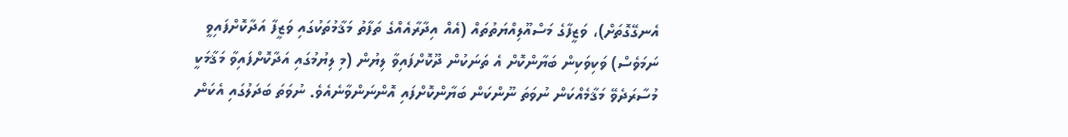އެނގޭގޮތަށް)، ވަޒީފާގެ މަސްއޫލިއްޔަތުތައް (އެއް އިދާރާއެއްގެ ތަފާތު މަޤާމުތަކުގައި ވަޒީފާ އަދާކޮށްފައިވީ ނަމަވެސް) ވަކިވަކިން ބަޔާންކޮށް އެ ތަނަކުން ދޫކޮށްފައިވާ ލިޔުން (މި ލިޔުމުގައި އަދާކޮށްފައިވާ މަޤާމަކީ މުސާރަދެވޭ މަޤާމެއްކަން ނުވަތަ ނޫންކަން ބަޔާންކޮށްފައި އޮންނަންވާނެއެވެ. ނުވަތަ ބަދަލުގައި އެކަން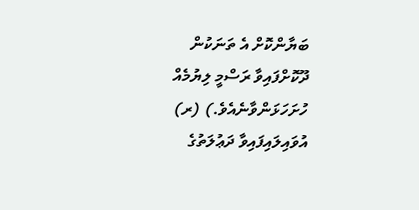ބަޔާންކޮށް އެ ތަނަކުން ދޫކޮށްފައިވާ ރަސްމީ ލިޔުމެއް ހުށަހަޅަންވާނެއެވެ.) (ރ) އުވައިލައިފައިވާ ދަޢުލަތުގެ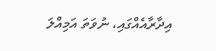އިދާރާއެއްގައި، ނުވަތަ އަމިއްލަ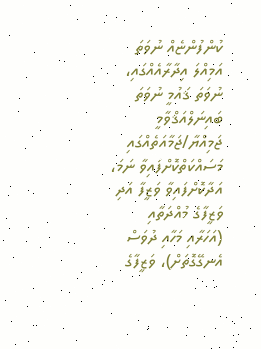ކުންފުންޏެއް ނުވަތަ އަމިއްލަ އިދާރާއެއްގައި، ނުވަތަ ޤައުމީ ނުވަތަ ބައިނަލްއަޤްވާމީ ޖަމިއްޔާ/ޖަމާއަތެއްގައި މަސައްކަތްކޮށްފައިވާ ނަމަ، އަދާކޮށްފައިވާ ވަޒީފާ އަދި ވަޒީފާގެ މުއްދަތާއި (އަހަރާއި މަހާއި ދުވަސް އެނގޭގޮތަށް)، ވަޒީފާގެ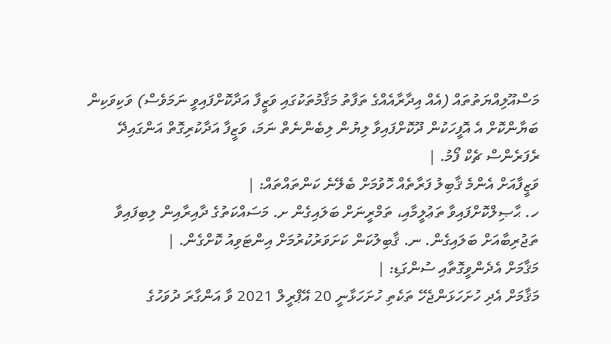މަސްއޫލިއްޔަތުތައް (އެއް އިދާރާއެއްގެ ތަފާތު މަޤާމުތަކުގައި ވަޒީފާ އަދާކޮށްފައިވީ ނަމަވެސް) ވަކިވަކިން ބަޔާންކޮށް އެ އޮފީހަކުން ދޫކޮށްފައިވާ ލިޔުން ލިބެންނެތް ނަމަ، ވަޒީފާ އަދާކުރިގޮތް އަންގައިދޭ ރެފަރެންސް ޗެކް ފޯމު. |
ވަޒީފާއަށް އެންމެ ޤާބިލު ފަރާތެއް ހޮވުމަށް ބެލޭނެ ކަންތައްތައް: |
ހ. ޙާޞިލްކޮށްފައިވާ ތަޢުލީމާއި، ތަމްރީނަށް ބަލައިގެން ށ. މަސައްކަތުގެ ދާއިރާއިން ލިބިފައިވާ ތަޖުރިބާއަށް ބަލައިގެން. ނ. ޤާބިލުކަން ކަށަވަރުކުރުމަށް އިންޓަވިއު ކޮށްގެން. |
މަޤާމަށް އެދެންވީގޮތާއި ސުންގަޑި: |
މަޤާމަށް އެދި ހުށަހަޅަންޖެހޭ ތަކެތި ހުށަހަޅާނީ 20 އޭޕްރީލް 2021 ވާ އަންގާރަ ދުވަހުގެ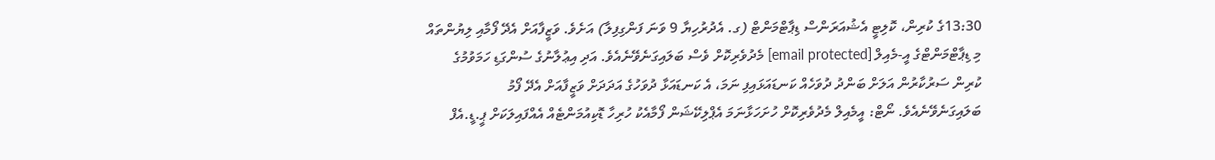13:30ގެ ކުރިން، ކޮލިޓީ އެޝުއަރަންސް ޑިޕާޓްމަންޓް (ގ. އެދުރުހިޔާ 9 ވަނަ ފަންގިފިލާ) އަށެވެ. ވަޒީފާއަށް އެދޭ ފޯމާއި ލިޔުންތައް މި ޑިޕާޓްމަންޓްގެ އީ-މެއިލް [email protected] މެދުވެރިކޮށް ވެސް ބަލައިގަނެވޭނެއެވެ. އަދި އިޢުލާނުގެ ސުންގަޑި ހަމަވުމުގެ ކުރިން ސަރުކާރުން އަލަށް ބަންދު ދުވަހެއް ކަނޑައަޅައިފި ނަމަ، އެ ކަނޑައަޅާ ދުވަހުގެ އަދަދަށް ވަޒީފާއަށް އެދޭ ފޯމު ބަލައިގަނެވޭނެއެވެ. ނޯޓް: އީމެއިލް މެދުވެރިކޮށް ހުށަހަޅާނަމަ އެޕްލިކޭޝަން ފޯމާއެކު ހުރިހާ ޑޮކިއުމަންޓެއް އެއްފައިލަކަށް ޕީ.ޑީ.އެފް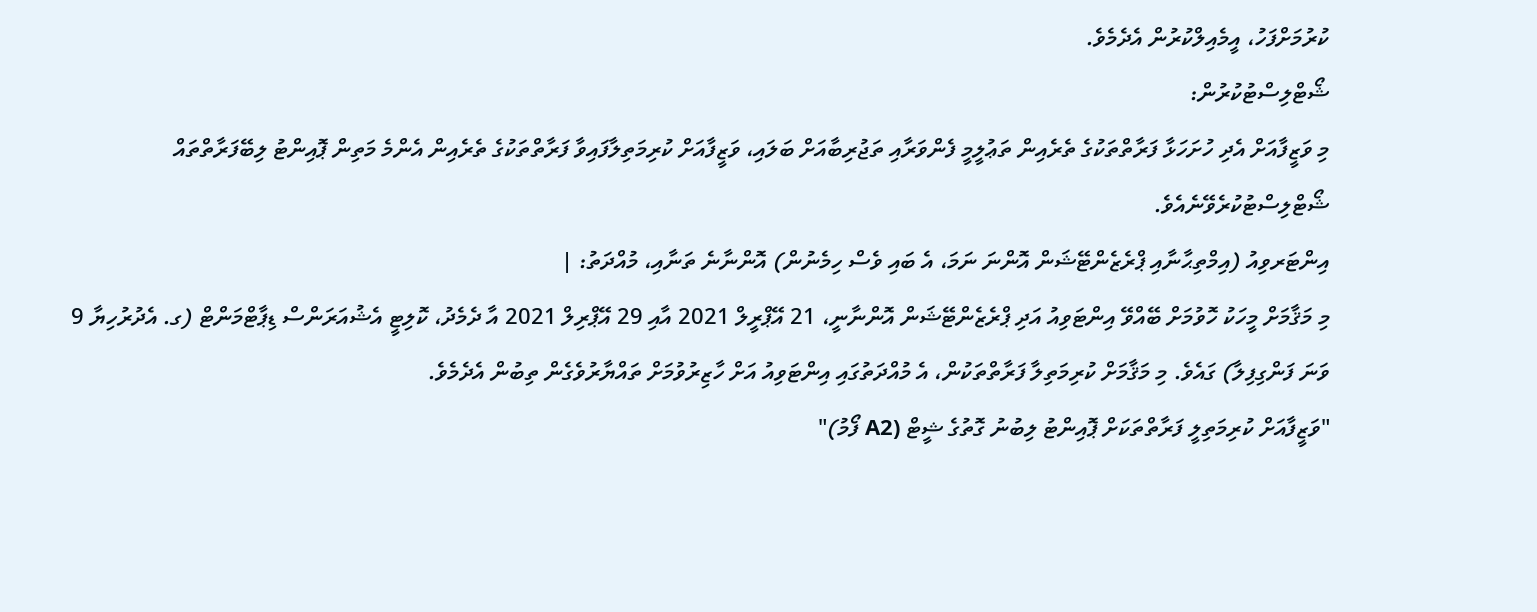ކުރުމަށްފަހު، އީމެއިލްކުރުން އެދެމެވެ.
ޝޯޓްލިސްޓުކުރުން:
މި ވަޒީފާއަށް އެދި ހުށަހަޅާ ފަރާތްތަކުގެ ތެރެއިން ތަޢުލީމީ ފެންވަރާއި ތަޖުރިބާއަށް ބަލައި، ވަޒީފާއަށް ކުރިމަތިލާފައިވާ ފަރާތްތަކުގެ ތެރެއިން އެންމެ މަތިން ޕޮއިންޓު ލިބޭފަރާތްތައް ޝޯޓްލިސްޓުކުރެވޭނެއެވެ.
އިންޓަރވިއު (އިމްތިޙާނާއި ޕްރެޒެންޓޭޝަން އޮންނަ ނަމަ، އެ ބައި ވެސް ހިމެނުން) އޮންނާނެ ތަނާއި، މުއްދަތު: |
މި މަޤާމަށް މީހަކު ހޮވުމަށް ބޭއްވޭ އިންޓަވިއު އަދި ޕްރެޒެންޓޭޝަން އޮންނާނީ، 21 އޭޕްރީލް 2021 އާއި 29 އޭޕްރިލް 2021 އާ ދެމެދު، ކޮލިޓީ އެޝުއަރަންސް ޑިޕާޓްމަންޓް (ގ. އެދުރުހިޔާ 9 ވަނަ ފަންގިފިލާ) ގައެވެ. މި މަޤާމަށް ކުރިމަތިލާ ފަރާތްތަކުން، އެ މުއްދަތުގައި އިންޓަވިއު އަށް ހާޒިރުވުމަށް ތައްޔާރުވެގެން ތިބުން އެދެމެވެ.
"ވަޒީފާއަށް ކުރިމަތިލީ ފަރާތްތަކަށް ޕޮއިންޓު ލިބުނު ގޮތުގެ ޝީޓް (A2 ފޯމު)"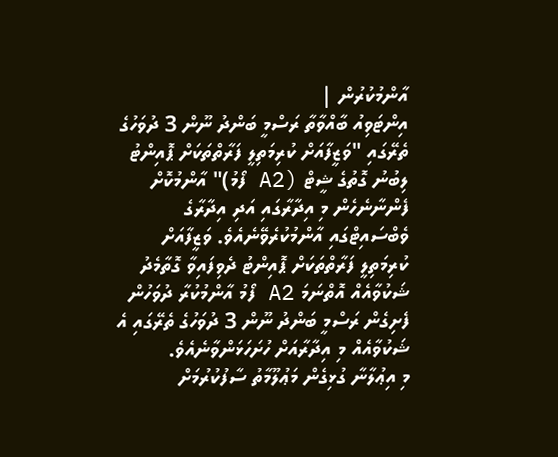އާންމުކުރުން |
އިންޓަވިއު ބާއްވާތާ ރަސްމީ ބަންދު ނޫން 3 ދުވަހުގެ ތެރޭގައި "ވަޒީފާއަށް ކުރިމަތިލީ ފަރާތްތަކަށް ޕޮއިންޓު ލިބުނު ގޮތުގެ ޝީޓް (A2 ފޯމު)" އާންމުކޮށް ފެންނާނެހެން މި އިދާރާގައި އަދި އިދާރާގެ ވެބްސައިޓްގައި އާންމުކުރެވޭނެއެވެ. ވަޒީފާއަށް ކުރިމަތިލީ ފަރާތްތަކަށް ޕޮއިންޓު ދެވިފައިވާ ގޮތާމެދު ޝަކުވާއެއް އޮތްނަމަ A2 ފޯމު އާންމުކުރާ ދުވަހުން ފެށިގެން ރަސްމީ ބަންދު ނޫން 3 ދުވަހުގެ ތެރޭގައި އެ ޝަކުވާއެއް މި އިދާރާއަށް ހުށަހަޅަންވާނެއެވެ.
މި އިޢުލާނާ ގުޅިގެން މަޢުލޫމާތު ސާފުކުރުމަށް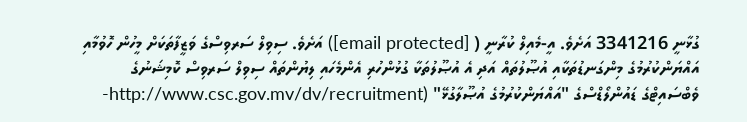ގުޅާނީ 3341216 އަށެވެ. އީ-މެއިލް ކުރާނީ ( [email protected]) އަށެވެ. ސިވިލް ސަރވިސްގެ ވަޒީފާތަކަށް މީހުން ހޮވުމާއި އައްޔަންކުރުމުގެ މިންގަނޑުތަކާއި އުޞޫލުތައް އަދި އެ އުޞޫލުތަކާ ގުޅުންހުރި އެންމެހައި ލިޔުންތައް ސިވިލް ސަރވިސް ކޮމިޝަނުގެ ވެބްސައިޓްގެ ޑައުންލޯޑްސްގެ "އައްޔަންކުރުމުގެ އުޞޫލާގުޅޭ" (http://www.csc.gov.mv/dv/recruitment-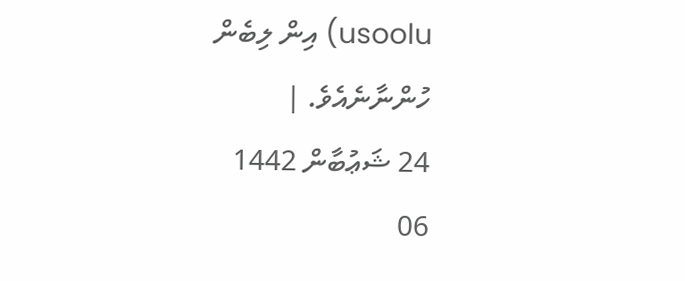usoolu) އިން ލިބެން ހުންނާނެއެވެ. |
24 ޝަޢުބާން 1442
06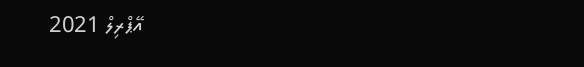އޭޕްރިލް 2021